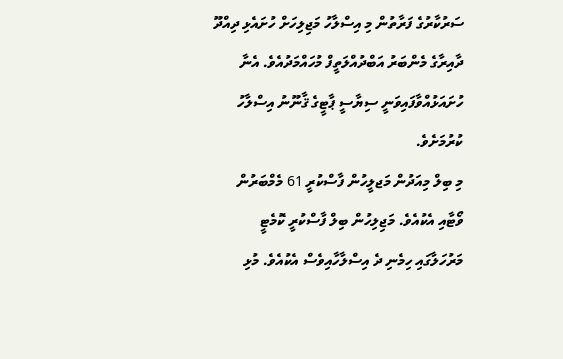ސަރުކާރުގެ ފަރާތުން މި އިސްލާހު މަޖިލިހަށް ހުށައެޅި ދިއްދޫ ދާއިރާގެ މެންބަރު އަބްދުއްލަތީފް މުހައްމަދުއެވެ. އެނާ ހުށައަޅުއްވާފައިވަނީ ސިޔާސީ ޕާޓީގެ ޤާނޫނު އިސްލާހު ކުރުމަށެވެ.
މި ބިލް މިއަދުން މަޖލީހުން ފާސްކުރީ 61 މެމްބަރުން ވޯޓާއި އެކުއެވެ. މަޖިލިހުން ބިލް ފާސްކުރީ ކޮމެޓީ މަރުހަލާގައި ހިމެނި ދެ އިސްލާހާއިވެސް އެކުއެވެ. މުޅި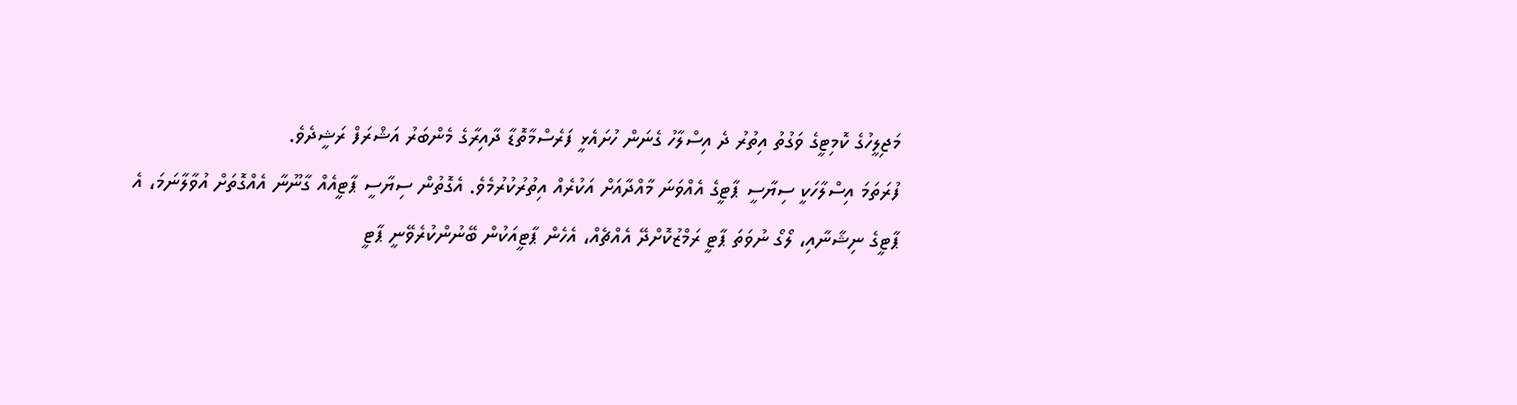މަޖިލީހުގެ ކޮމިޓީގެ ވަގުތު އިތުރު ދެ އިސްލާހު ގެނަން ހުށައެޅީ ފަރެސްމާތޮޑާ ދާއިރާގެ މެންބަރު އަޝްރަފް ރަޝީދެވެ.
ފުރަތަމަ އިސްލާހަކީ ސިޔާސީ ޕާޓީގެ އެއްވަނަ މާއްދާއަށް އަކުރެއް އިތުރުކުރުމެވެ. އެގޮތުން ސިޔާސީ ޕާޓީއެއް ގާނޫނާ އެއްގޮތަށް އުވާލާނަމަ، އެ ޕާޓީގެ ނިޝާނާއި، ލޯގޯ ނުވަތަ ޕާޓީ ރަމްޒުކޮށްދޭ އެއްޗެއް، އެހެން ޕާޓީއަކުން ބޭނުންކުރެވޭނީ ޕާޓީ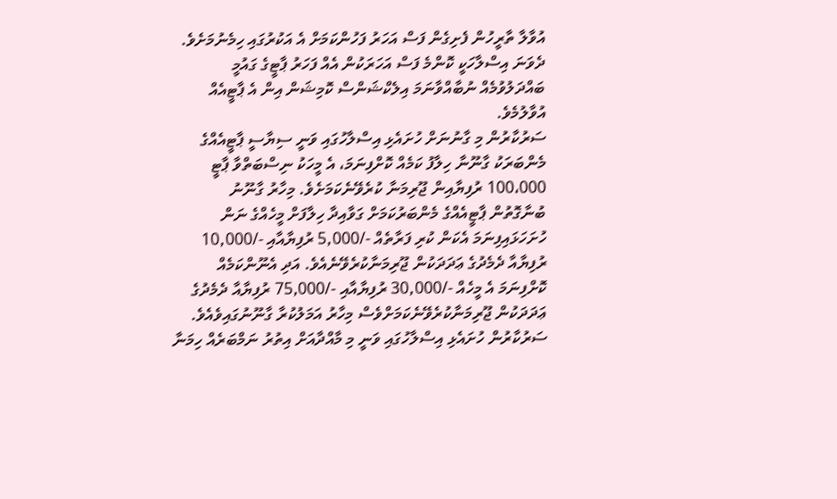އުވާލާ ތާރީހުން ފެށިގެން ފަސް އަހަރު ފަހުންކަމަށް އެ އަކުރުގައި ހިމެނުމަށެވެ.
ދެވަނަ އިސްލާހަކީ ކޮންމެ ފަސް އަހަރަކުން އެއް ފަހަރު ޕާޓީގެ ގައުމީ ބައްދަލުވުމެއް ނުބާއްވާނަމަ އިލެކްޝަންސް ކޮމިޝަން އިން އެ ޕާޓީއެއް އުވާލުމެވެ.
ސަރުކާރުން މި ގާނުނަށް ހުށައެޅި އިސްލާހުގައި ވަނީ ސިޔާސީ ޕާޓީއެއްގެ މެންބަރަކު ގާނޫނާ ހިލާފު ކަމެއް ކޮށްފިނަމަ، އެ މީހަކު ނިސްބަތްވާ ޕާޓީ 100،000 ރުފިޔާއިން ޖޫރިމަނާ ކުރެވޭނެކަމަށެވެ. މިހާރު ގާނޫނު ބުނާގޮތުން ޕާޓީއެއްގެ މެންބަރުކަމަށް ގަވާއިދާ ހިލާފަށް މީހެއްގެ ނަން ހުށަހަޅައިފިނަމަ އެކަން ކުރި ފަރާތެއް -/5,000 ރުފިޔާއާއި -/10,000 ރުފިޔާއާ ދެމެދުގެ ޢަދަދަކުން ޖޫރިމަނާކުރެވޭނެއެވެ. އަދި އެނޫންކަމެއް ކޮށްފިނަމަ އެ މީހެއް -/30,000 ރުފިޔާއާއި -/75,000 ރުފިޔާއާ ދެމެދުގެ ޢަދަދަކުން ޖޫރިމަނާކުރެވޭނެކަމަށްވެސް މިހާރު އަމަލުކުރާ ގާނޫނުގައިވެއެވެ.
ސަރުކާރުން ހުށައެޅި އިސްލާހުގައި ވަނީ މި މާއްދާއަށް އިތުރު ނަމްބަރެއް ހިމަނާ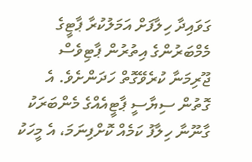ގަވައިދާ ހިލާފަށް އަމަލުކުރާ ޕާޓީގެ މެމްބަރުންގެ އިތުރުން ޕާޓިވެސް ޖޫރިމަނާ ކުރެވޭގޮތް ހަދަންށެވެ. އެ ގޮތުން ސިޔާސީ ޕާޓީއެއްގެ މެންބަރަކު ގާނޫނާ ހިލާފު ކަމެއް ކޮށްފިނަމަ، އެ މީހަކު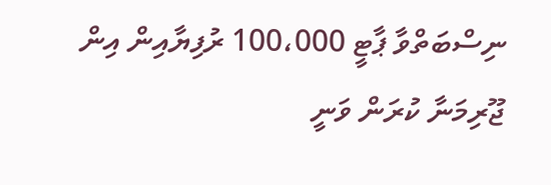ނިސްބަތްވާ ޕާޓީ 100،000 ރުފިޔާއިން އިން ޖޫރިމަނާ ކުރަން ވަނީ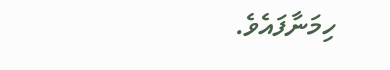ހިމަނާފައެވެ.